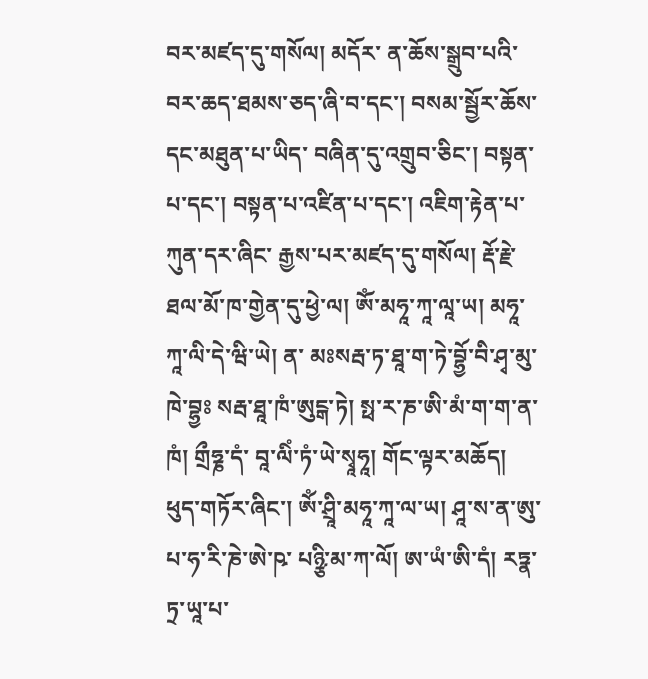བར་མཛད་དུ་གསོལ། མདོར་ ན་ཆོས་སྒྲུབ་པའི་བར་ཆད་ཐམས་ཅད་ཞི་བ་དང་། བསམ་སྦྱོར་ཆོས་དང་མཐུན་པ་ཡིད་ བཞིན་དུ་འགྲུབ་ཅིང་། བསྟན་པ་དང་། བསྟན་པ་འཛིན་པ་དང་། འཇིག་རྟེན་པ་ཀུན་དར་ཞིང་ རྒྱས་པར་མཛད་དུ་གསོལ། རྡོ་རྗེ་ཐལ་མོ་ཁ་གྱེན་དུ་ཕྱེ་ལ། ༀ་མཧཱ་ཀཱ་ལཱ་ཡ། མཧཱ་ཀཱ་ལི་དེ་ཝི་ཡེ། ན་ མཿསརྦ་ཏ་ཐཱ་ག་ཏེ་བྷྱོ་བི་ཤྭ་མུ་ཁེ་བྷྱཿ སརྦ་ཐཱ་ཁཾ་ཨུངྒ་ཏེ། སྥ་ར་ཎ་ཨི་མཾ་ག་ག་ན་ཁཾ། གྲྀཧྞ་དཾ་ བཱ་ལིཾ་ཏཾ་ཡེ་སྭཱཧཱ། གོང་ལྟར་མཆོད། ཕུད་གཏོར་ཞིང་། ༀ་ཤྲཱི་མཧཱ་ཀཱ་ལ་ཡ། ཤཱ་ས་ན་ཨུ་པ་ཧ་རི་ཎེ་ཨེ་ཥ་ པཉྩི་མ་ཀ་ལོ། ཨ་ཡཾ་ཨི་དཾ། རཏྣ་ཏྲ་ཡཱ་པ་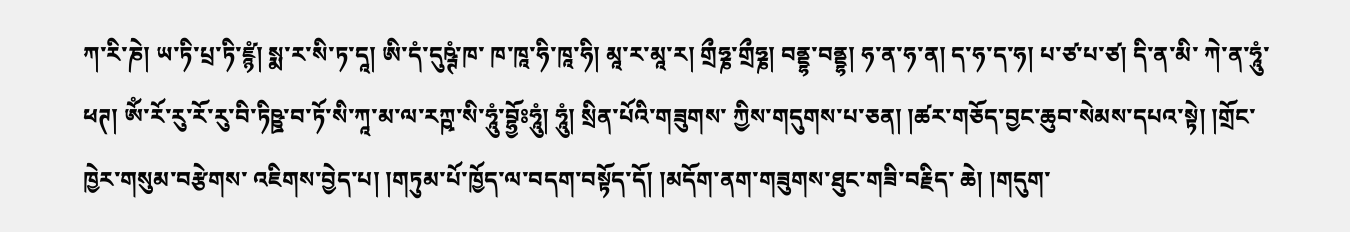ཀ་རི་ཎེ། ཡ་ཏི་པྲ་ཏི་ཛྙཾ། སྨ་ར་སི་ཏ་དཱ། ཨི་དཾ་དུཥྚཾ་ཁ་ ཁ་ཁཱ་ཧི་ཁཱ་ཧི། མཱ་ར་མཱ་ར། གྲྀཧྞ་གྲྀཧྞ། བནྡྷ་བནྡྷ། ཧ་ན་ཧ་ན། ད་ཧ་ད་ཧ། པ་ཙ་པ་ཙ། དི་ན་མི་ ཀེ་ན་ཧཱུཾ་ཕཊ། ༀ་རོ་རུ་རོ་རུ་བི་ཏིཥྛ་བ་ཏོ་སི་ཀཱ་མ་ལ་རཀྵ་སི་ཧཱུཾ་བྷྱོཿཧཱུཾ། ཧཱུཾ། སྲིན་པོའི་གཟུགས་ ཀྱིས་གདུགས་པ་ཅན། །ཚར་གཅོད་བྱང་ཆུབ་སེམས་དཔའ་སྟེ། །གྲོང་ཁྱེར་གསུམ་བརྩེགས་ འཇིགས་བྱེད་པ། །གཏུམ་པོ་ཁྱོད་ལ་བདག་བསྟོད་དོ། །མདོག་ནག་གཟུགས་ཐུང་གཟི་བརྗིད་ ཆེ། །གདུག་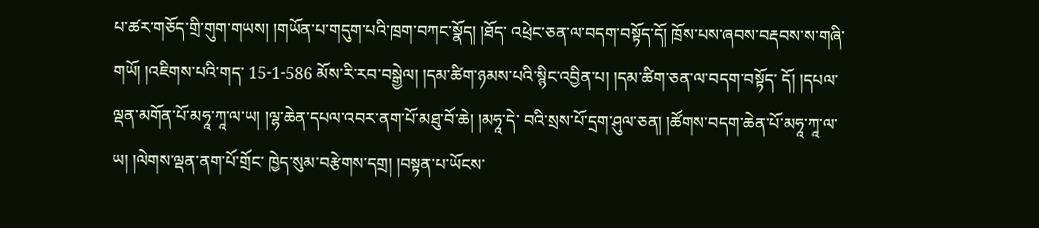པ་ཚར་གཅོད་གྲི་གུག་གཡས། །གཡོན་པ་གདུག་པའི་ཁྲག་བཀང་སྣོད། །ཐོད་ འཕྲེང་ཅན་ལ་བདག་བསྟོད་དོ། ཁྲོས་པས་ཞབས་བརྡབས་ས་གཞི་གཡོ། །འཇིགས་པའི་གད་ 15-1-586 མོས་རི་རབ་བསྒྱེལ། །དམ་ཚིག་ཉམས་པའི་སྙིང་འབྱིན་པ། །དམ་ཚིག་ཅན་ལ་བདག་བསྟོད་ དོ། །དཔལ་ལྡན་མགོན་པོ་མཧཱ་ཀཱ་ལ་ཡ། །ལྷ་ཆེན་དཔལ་འབར་ནག་པོ་མཐུ་བོ་ཆེ། །མཧཱ་དེ་ བའི་སྲས་པོ་དྲག་ཤུལ་ཅན། །ཚོགས་བདག་ཆེན་པོ་མཧཱ་ཀཱ་ལ་ཡ། །ལེགས་ལྡན་ནག་པོ་གྲོང་ ཁྱེད་སུམ་བརྩེགས་དགྲ། །བསྟན་པ་ཡོངས་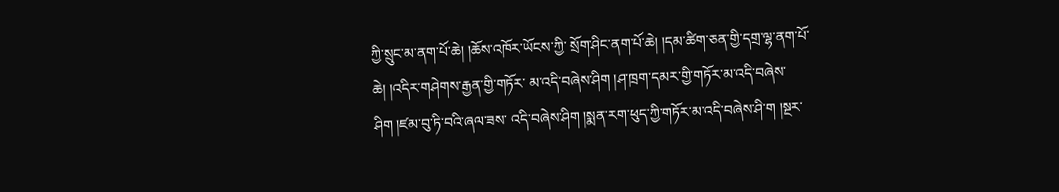ཀྱི་སྲུང་མ་ནག་པོ་ཆེ། །ཆོས་འཁོར་ཡོངས་ཀྱི་ སྲོག་ཤིང་ནག་པོ་ཆེ། །དམ་ཚིག་ཅན་གྱི་དགྲ་ལྷ་ནག་པོ་ཆེ། །འདིར་གཤེགས་རྒྱན་གྱི་གཏོར་ མ་འདི་བཞེས་ཤིག །ཤ་ཁྲག་དམར་གྱི་གཏོར་མ་འདི་བཞེས་ཤིག །ཛམ་བུ་ཏི་བའི་ཞལ་ཟས་ འདི་བཞེས་ཤིག །སྨན་རག་ཕུད་ཀྱི་གཏོར་མ་འདི་བཞེས་ཤི་ག །སྔར་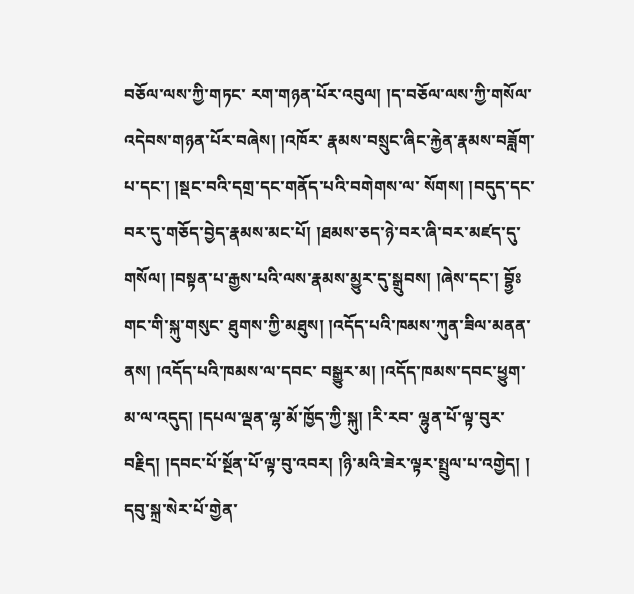བཅོལ་ལས་ཀྱི་གཏང་ རག་གཉན་པོར་འབུལ། །ད་བཅོལ་ལས་ཀྱི་གསོལ་འདེབས་གཉན་པོར་བཞེས། །འཁོར་ རྣམས་བསྲུང་ཞིང་རྐྱེན་རྣམས་བཟློག་པ་དང་། །སྡང་བའི་དགྲ་དང་གནོད་པའི་བགེགས་ལ་ སོགས། །བདུད་དང་བར་དུ་གཅོད་བྱེད་རྣམས་མང་པོ། །ཐམས་ཅད་ཉེ་བར་ཞི་བར་མཛད་དུ་ གསོལ། །བསྟན་པ་རྒྱས་པའི་ལས་རྣམས་མྱུར་དུ་སྒྲུབས། །ཞེས་དང་། བྷྱོཿ གང་གི་སྐུ་གསུང་ ཐུགས་ཀྱི་མཐུས། །འདོད་པའི་ཁམས་ཀུན་ཟིལ་མནན་ནས། །འདོད་པའི་ཁམས་ལ་དབང་ བསྒྱུར་མ། །འདོད་ཁམས་དབང་ཕྱུག་མ་ལ་འདུད། །དཔལ་ལྡན་ལྷ་མོ་ཁྱོད་ཀྱི་སྐུ། །རི་རབ་ ལྷུན་པོ་ལྟ་བུར་བརྗིད། །དབང་པོ་སྔོན་པོ་ལྟ་བུ་འབར། །ཉི་མའི་ཟེར་ལྟར་སྤྲུལ་པ་འགྱེད། ། དབུ་སྐྲ་སེར་པོ་གྱེན་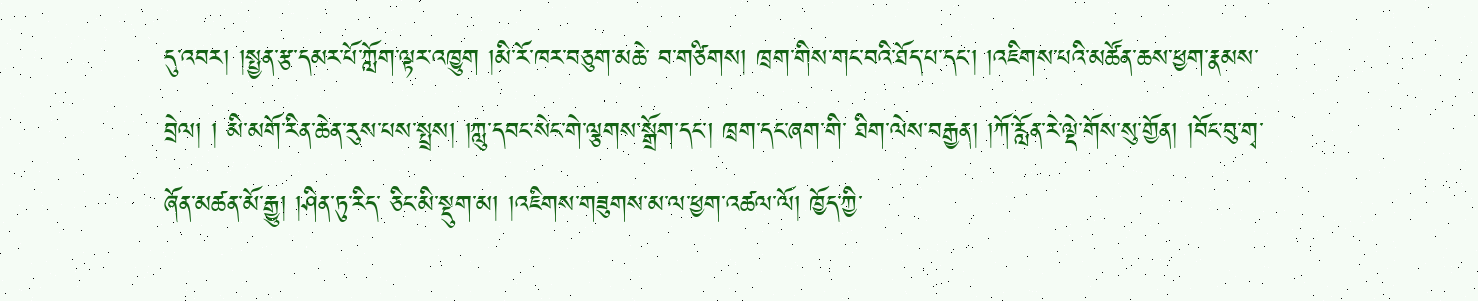དུ་འབར། །སྤྱན་རྩ་དམར་པོ་ཀློག་ལྟར་འཁྱུག །མི་རོ་ཁར་བཅུག་མཆེ་ བ་གཙིགས། ཁྲག་གིས་གང་བའི་ཐོད་པ་དང་། །འཇིགས་པའི་མཚོན་ཆས་ཕྱག་རྣམས་བྲེལ། ། མི་མགོ་རིན་ཆེན་རུས་པས་སྤྲས། །ཀླུ་དབང་སེང་གེ་ལྕགས་སྒྲོག་དང་། ཁྲག་དང་ཞག་གི་ ཐིག་ལེས་བརྒྱན། །ཀོ་རློན་རེ་ལྡེ་གོས་སུ་གྱོན། །བོང་བུ་གྭ་ཞོན་མཚན་མོ་རྒྱུ། །ཤིན་ཏུ་རིད་ ཅིང་མི་སྡུག་མ། །འཇིགས་གཟུགས་མ་ལ་ཕྱག་འཚལ་ལོ། ཁྱོད་ཀྱི་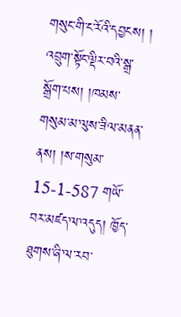གསུང་གི་ང་རོའི་དབྱངས། ། འབྲུག་སྟོང་ལྡིར་བའི་སྒྲ་སྒྲོག་པས། །ཁམས་གསུམ་མ་ལུས་ཟིལ་མནན་ནས། །ས་གསུམ་ 15-1-587 གཡོ་བར་མཛད་ལ་འདུད། ཁྱོད་ཐུགས་ཞི་ལ་རབ་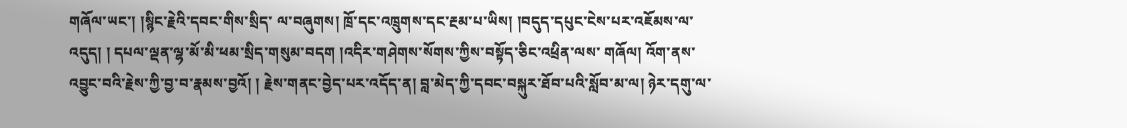གཞོལ་ཡང་། །སྙིང་རྗེའི་དབང་གིས་སྲིད་ ལ་བཞུགས། ཁྲོ་དང་འཁྲུགས་དང་རྔམ་པ་ཡིས། །བདུད་དཔུང་ངེས་པར་འཇོམས་ལ་འདུད། ། དཔལ་ལྡན་ལྷ་མོ་མི་ཕམ་སྲིད་གསུམ་བདག །འདིར་གཤེགས་སོགས་ཀྱིས་བསྟོད་ཅིང་འཕྲིན་ལས་ གཞོལ། འོག་ནས་འབྱུང་བའི་རྗེས་ཀྱི་བྱ་བ་རྣམས་བྱའོ། ། རྗེས་གནང་བྱེད་པར་འདོད་ན། བླ་མེད་ཀྱི་དབང་བསྐུར་ཐོབ་པའི་སློབ་མ་ལ། ཉེར་དགུ་ལ་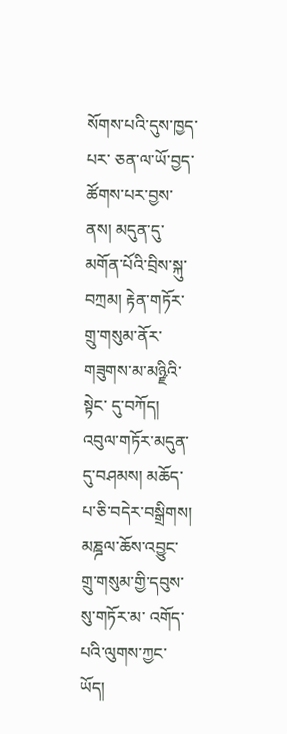སོགས་པའི་དུས་ཁྱད་པར་ ཅན་ལ་ཡོ་བྱད་ཚོགས་པར་བྱས་ནས། མདུན་དུ་མགོན་པོའི་བྲིས་སྐུ་བཀྲམ། རྟེན་གཏོར་གྲུ་གསུམ་ནོར་གཟུགས་མ་མཉྫིའི་སྟེང་ དུ་བཀོད། འབུལ་གཏོར་མདུན་དུ་བཤམས། མཆོད་པ་ཅི་བདེར་བསྒྲིགས། མཎྜལ་ཆོས་འབྱུང་གྲུ་གསུམ་གྱི་དབུས་སུ་གཏོར་མ་ འགོད་པའི་ལུགས་ཀྱང་ཡོད།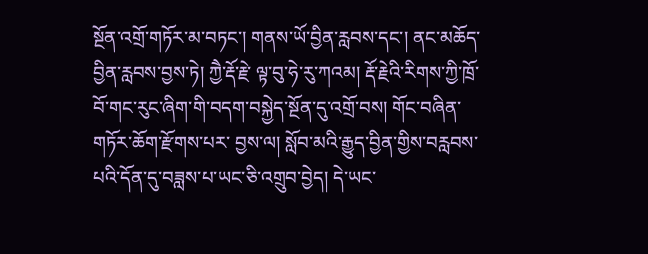སྔོན་འགྲོ་གཏོར་མ་བཏང་། གནས་ཡོ་བྱིན་རླབས་དང་། ནང་མཆོད་བྱིན་རླབས་བྱས་ཏེ། ཀྱཻ་རྡོ་རྗེ་ ལྟ་བུ་ཧེ་རུ་ཀའམ། རྡོ་རྗེའི་རིགས་ཀྱི་ཁྲོ་བོ་གང་རུང་ཞིག་གི་བདག་བསྐྱེད་སྔོན་དུ་འགྲོ་བས། གོང་བཞིན་གཏོར་ཆོག་རྫོགས་པར་ བྱས་ལ། སློབ་མའི་རྒྱུད་བྱིན་གྱིས་བརླབས་པའི་དོན་དུ་བཟླས་པ་ཡང་ཅི་འགྲུབ་བྱེད། དེ་ཡང་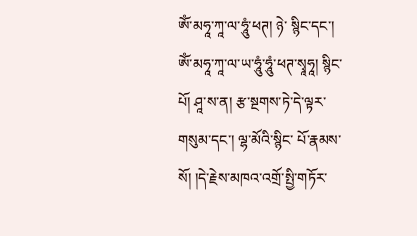ༀ་མཧཱ་ཀཱ་ལ་ཧཱུཾ་ཕཊ། ཉེ་ སྙིང་དང་། ༀ་མཧཱ་ཀཱ་ལ་ཡ་ཧཱུཾ་ཧཱུཾ་ཕཊ་སྭཱཧཱ། སྙིང་པོ། ཤཱ་ས་ན། རྩ་སྔགས་ཏེ་དེ་ལྟར་གསུམ་དང་། ལྷ་མོའི་སྙིང་ པོ་རྣམས་སོ། །དེ་རྗེས་མཁའ་འགྲོ་སྤྱི་གཏོར་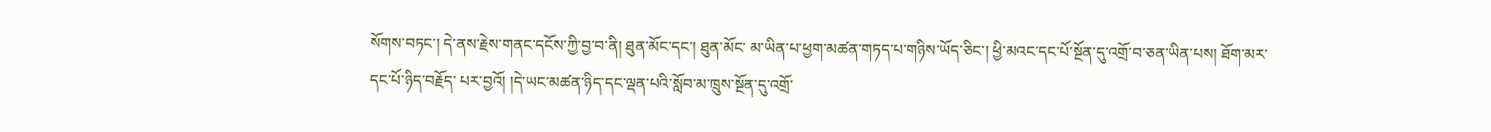སོགས་བཏང་། དེ་ནས་རྗེས་གནང་དངོས་ཀྱི་བྱ་བ་ནི། ཐུན་མོང་དང་། ཐུན་མོང་ མ་ཡིན་པ་ཕྱག་མཚན་གཏད་པ་གཉིས་ཡོད་ཅིང་། ཕྱི་མའང་དང་པོ་སྔོན་དུ་འགྲོ་བ་ཅན་ཡིན་པས། ཐོག་མར་དང་པོ་ཉིད་བརྗོད་ པར་བྱའོ། །དེ་ཡང་མཚན་ཉིད་དང་ལྡན་པའི་སློབ་མ་ཁྲུས་སྔོན་དུ་འགྲོ་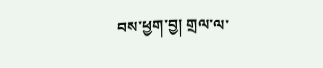བས་ཕྱག་བྱ། གྲལ་ལ་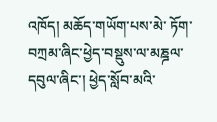འཁོད། མཆོད་གཡོག་པས་མེ་ ཏོག་བཀྲམ་ཞིང་ཕྱེད་བསྡུས་ལ་མཎྜལ་དབུལ་ཞིང་། ཕྱེད་སློབ་མའི་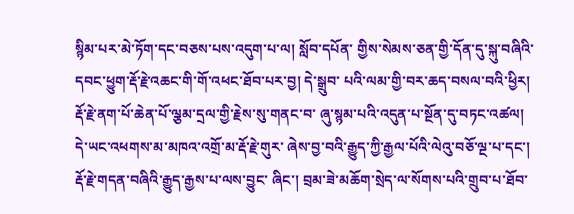སྙིམ་པར་མེ་ཏོག་དང་བཅས་པས་འདུག་པ་ལ། སློབ་དཔོན་ གྱིས་སེམས་ཅན་གྱི་དོན་དུ་སྐུ་བཞིའི་དབང་ཕྱུག་རྡོ་རྗེ་འཆང་གི་གོ་འཕང་ཐོབ་པར་བྱ། དེ་སྒྲུབ་ པའི་ལམ་གྱི་བར་ཆད་བསལ་བའི་ཕྱིར། རྡོ་རྗེ་ནག་པོ་ཆེན་པོ་ལྕམ་དྲལ་གྱི་རྗེས་སུ་གནང་བ་ ཞུ་སྙམ་པའི་འདུན་པ་སྔོན་དུ་བཏང་འཚལ། དེ་ཡང་འཕགས་མ་མཁའ་འགྲོ་མ་རྡོ་རྗེ་གུར་ ཞེས་བྱ་བའི་རྒྱུད་ཀྱི་རྒྱལ་པོའི་ལེའུ་བཅོ་ལྔ་པ་དང་། རྡོ་རྗེ་གདན་བཞིའི་རྒྱུད་རྒྱས་པ་ལས་བྱུང་ ཞིང་། བྲམ་ཟེ་མཆོག་སྲེད་ལ་སོགས་པའི་གྲུབ་པ་ཐོབ་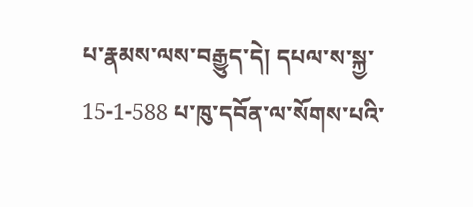པ་རྣམས་ལས་བརྒྱུད་དེ། དཔལ་ས་སྐྱ་ 15-1-588 པ་ཁུ་དབོན་ལ་སོགས་པའི་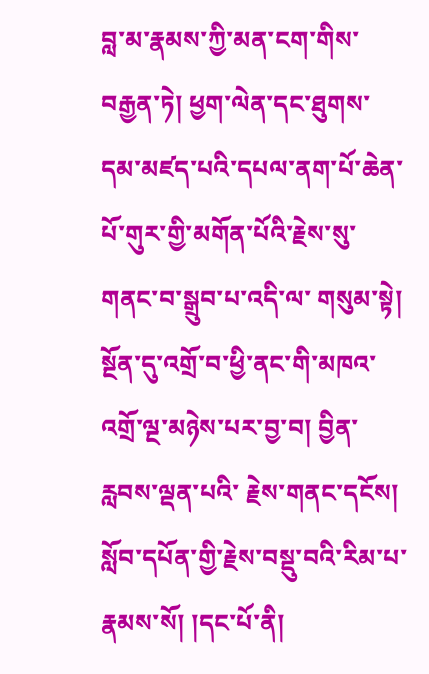བླ་མ་རྣམས་ཀྱི་མན་ངག་གིས་བརྒྱན་ཏེ། ཕྱག་ལེན་དང་ཐུགས་ དམ་མཛད་པའི་དཔལ་ནག་པོ་ཆེན་པོ་གུར་གྱི་མགོན་པོའི་རྗེས་སུ་གནང་བ་སྒྲུབ་པ་འདི་ལ་ གསུམ་སྟེ། སྔོན་དུ་འགྲོ་བ་ཕྱི་ནང་གི་མཁའ་འགྲོ་ལྔ་མཉེས་པར་བྱ་བ། བྱིན་རླབས་ལྡན་པའི་ རྗེས་གནང་དངོས། སློབ་དཔོན་གྱི་རྗེས་བསྡུ་བའི་རིམ་པ་རྣམས་སོ། །དང་པོ་ནི།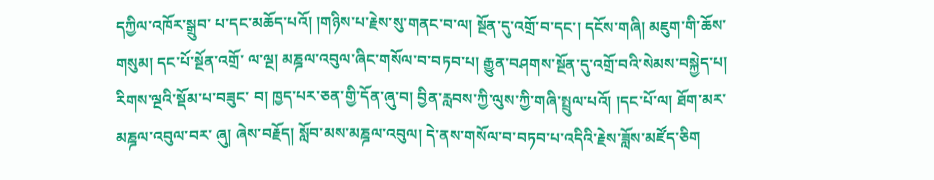དཀྱིལ་འཁོར་སྒྲུབ་ པ་དང་མཆོད་པའོ། །གཉིས་པ་རྗེས་སུ་གནང་བ་ལ། སྔོན་དུ་འགྲོ་བ་དང་། དངོས་གཞི། མཇུག་གི་ཆོས་གསུམ། དང་པོ་སྔོན་འགྲོ་ ལ་ལྔ། མཎྜལ་འབུལ་ཞིང་གསོལ་བ་བཏབ་པ། རྒྱུན་བཤགས་སྔོན་དུ་འགྲོ་བའི་སེམས་བསྐྱེད་པ། རིགས་ལྔའི་སྡོམ་པ་བཟུང་ བ། ཁྱད་པར་ཅན་གྱི་དོན་ཞུ་བ། བྱིན་རླབས་ཀྱི་ལུས་ཀྱི་གཞི་སྤྲུལ་པའོ། །དང་པོ་ལ། ཐོག་མར་མཎྜལ་འབུལ་བར་ ཞུ། ཞེས་བརྗོད། སློབ་མས་མཎྜལ་འབུལ། དེ་ནས་གསོལ་བ་བཏབ་པ་འདིའི་རྗེས་ཟློས་མཛོད་ཅིག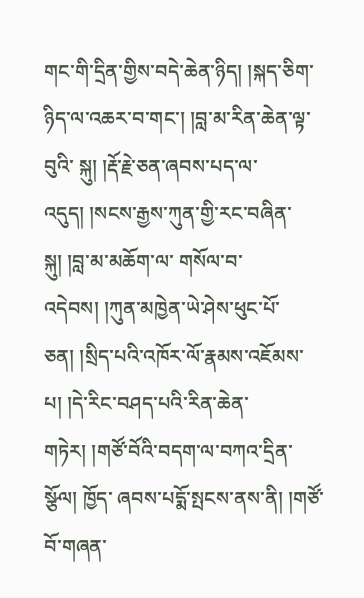གང་གི་དྲིན་གྱིས་བདེ་ཆེན་ཉིད། །སྐད་ཅིག་ཉིད་ལ་འཆར་བ་གང་། །བླ་མ་རིན་ཆེན་ལྟ་བུའི་ སྐུ། །རྡོ་རྗེ་ཅན་ཞབས་པད་ལ་འདུད། །སངས་རྒྱས་ཀུན་གྱི་རང་བཞིན་སྐུ། །བླ་མ་མཆོག་ལ་ གསོལ་བ་འདེབས། །ཀུན་མཁྱེན་ཡེ་ཤེས་ཕུང་པོ་ཅན། །སྲིད་པའི་འཁོར་ལོ་རྣམས་འཇོམས་ པ། །དེ་རིང་བཤད་པའི་རིན་ཆེན་གཏེར། །གཙོ་བོའི་བདག་ལ་བཀའ་དྲིན་སྩོལ། ཁྱོད་ ཞབས་པདྨོ་སྤངས་ནས་ནི། །གཙོ་བོ་གཞན་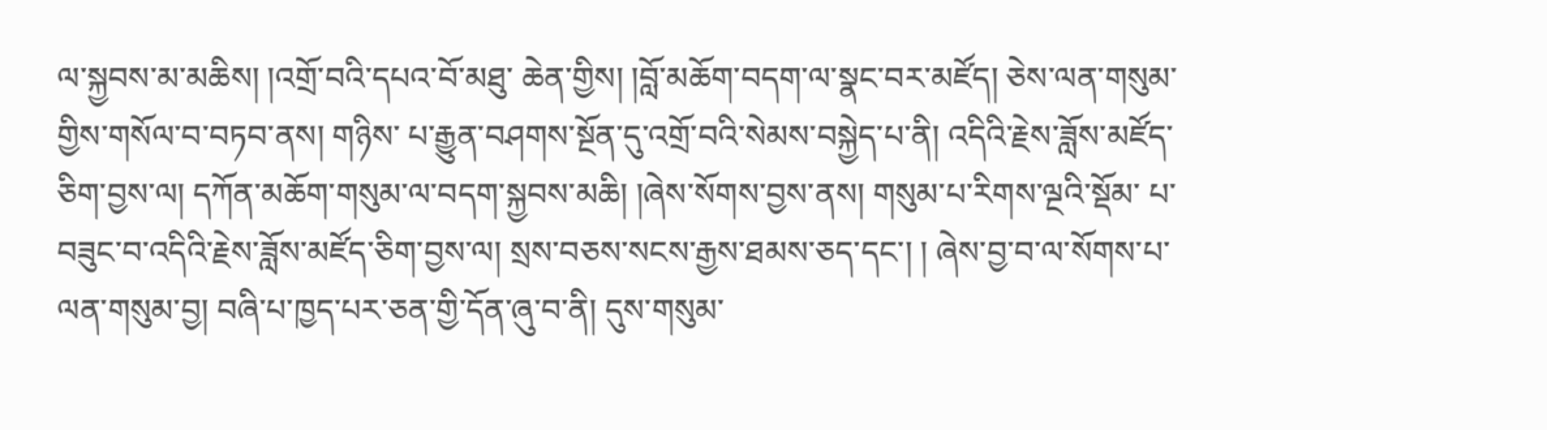ལ་སྐྱབས་མ་མཆིས། །འགྲོ་བའི་དཔའ་བོ་མཐུ་ ཆེན་གྱིས། །བློ་མཆོག་བདག་ལ་སྣང་བར་མཛོད། ཅེས་ལན་གསུམ་གྱིས་གསོལ་བ་བཏབ་ནས། གཉིས་ པ་རྒྱུན་བཤགས་སྔོན་དུ་འགྲོ་བའི་སེམས་བསྐྱེད་པ་ནི། འདིའི་རྗེས་ཟློས་མཛོད་ཅིག་བྱས་ལ། དཀོན་མཆོག་གསུམ་ལ་བདག་སྐྱབས་མཆི། །ཞེས་སོགས་བྱས་ནས། གསུམ་པ་རིགས་ལྔའི་སྡོམ་ པ་བཟུང་བ་འདིའི་རྗེས་ཟློས་མཛོད་ཅིག་བྱས་ལ། སྲས་བཅས་སངས་རྒྱས་ཐམས་ཅད་དང་། ། ཞེས་བྱ་བ་ལ་སོགས་པ་ལན་གསུམ་བྱ། བཞི་པ་ཁྱད་པར་ཅན་གྱི་དོན་ཞུ་བ་ནི། དུས་གསུམ་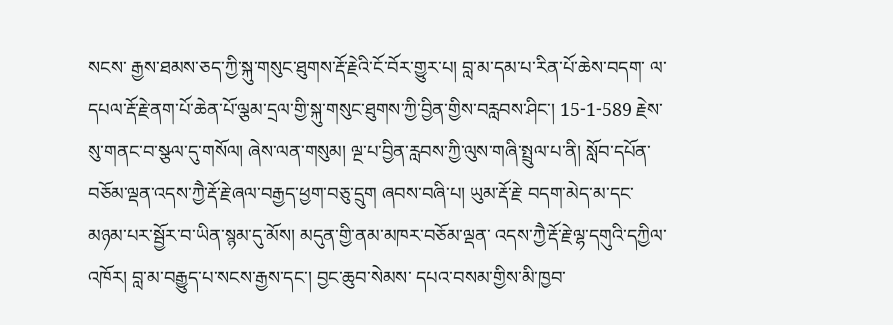སངས་ རྒྱས་ཐམས་ཅད་ཀྱི་སྐུ་གསུང་ཐུགས་རྡོ་རྗེའི་ངོ་བོར་གྱུར་པ། བླ་མ་དམ་པ་རིན་པོ་ཆེས་བདག་ ལ་དཔལ་རྡོ་རྗེ་ནག་པོ་ཆེན་པོ་ལྕམ་དྲལ་གྱི་སྐུ་གསུང་ཐུགས་ཀྱི་བྱིན་གྱིས་བརླབས་ཤིང་། 15-1-589 རྗེས་སུ་གནང་བ་སྩལ་དུ་གསོལ། ཞེས་ལན་གསུམ། ལྔ་པ་བྱིན་རླབས་ཀྱི་ལུས་གཞི་སྤྲུལ་པ་ནི། སློབ་དཔོན་བཅོམ་ལྡན་འདས་ཀྱཻ་རྡོ་རྗེ་ཞལ་བརྒྱད་ཕྱག་བཅུ་དྲུག ཞབས་བཞི་པ། ཡུམ་རྡོ་རྗེ་ བདག་མེད་མ་དང་མཉམ་པར་སྦྱོར་བ་ཡིན་སྙམ་དུ་མོས། མདུན་གྱི་ནམ་མཁར་བཅོམ་ལྡན་ འདས་ཀྱཻ་རྡོ་རྗེ་ལྷ་དགུའི་དཀྱིལ་འཁོར། བླ་མ་བརྒྱུད་པ་སངས་རྒྱས་དང་། བྱང་ཆུབ་སེམས་ དཔའ་བསམ་གྱིས་མི་ཁྱབ་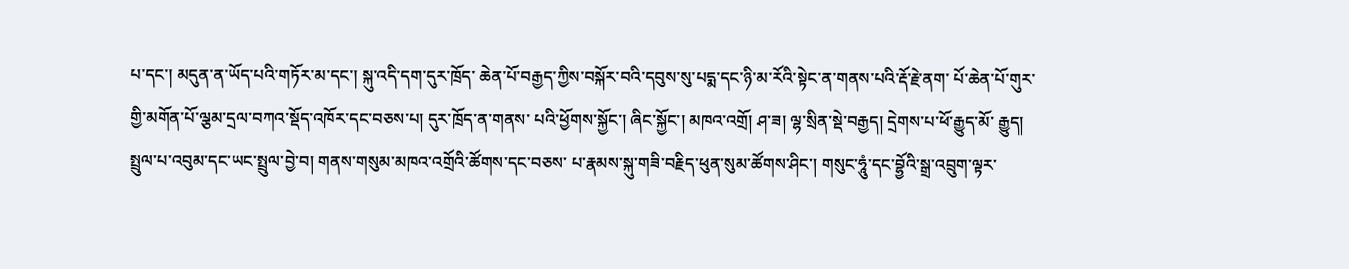པ་དང་། མདུན་ན་ཡོད་པའི་གཏོར་མ་དང་། སྐུ་འདི་དག་དུར་ཁྲོད་ ཆེན་པོ་བརྒྱད་ཀྱིས་བསྐོར་བའི་དབུས་སུ་པདྨ་དང་ཉི་མ་རོའི་སྟེང་ན་གནས་པའི་རྡོ་རྗེ་ནག་ པོ་ཆེན་པོ་གུར་གྱི་མགོན་པོ་ལྕམ་དྲལ་བཀའ་སྡོད་འཁོར་དང་བཅས་པ། དུར་ཁྲོད་ན་གནས་ པའི་ཕྱོགས་སྐྱོང་། ཞིང་སྐྱོང་། མཁའ་འགྲོ། ཤ་ཟ། ལྷ་སྲིན་སྡེ་བརྒྱད། དྲེགས་པ་ཕོ་རྒྱུད་མོ་ རྒྱུད། སྤྲུལ་པ་འབུམ་དང་ཡང་སྤྲུལ་བྱེ་བ། གནས་གསུམ་མཁའ་འགྲོའི་ཚོགས་དང་བཅས་ པ་རྣམས་སྐུ་གཟི་བརྗིད་ཕུན་སུམ་ཚོགས་ཤིང་། གསུང་ཧཱུཾ་དང་བྷྱོའི་སྒྲ་འབྲུག་ལྟར་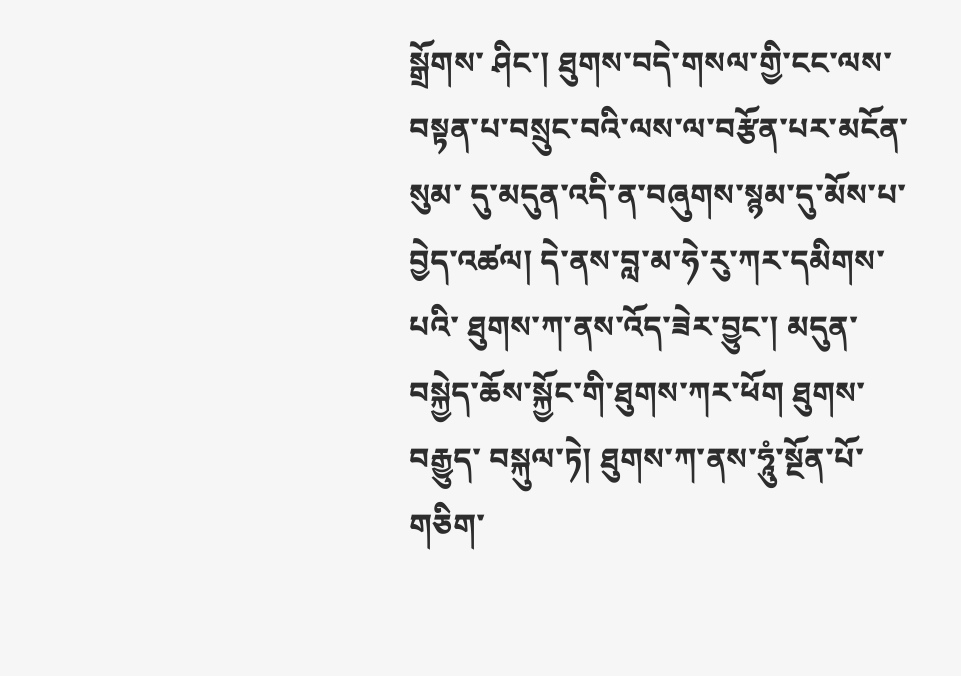སྒྲོགས་ ཤིང་། ཐུགས་བདེ་གསལ་གྱི་ངང་ལས་བསྟན་པ་བསྲུང་བའི་ལས་ལ་བརྩོན་པར་མངོན་སུམ་ དུ་མདུན་འདི་ན་བཞུགས་སྙམ་དུ་མོས་པ་བྱེད་འཚལ། དེ་ནས་བླ་མ་ཧེ་རུ་ཀར་དམིགས་པའི་ ཐུགས་ཀ་ནས་འོད་ཟེར་བྱུང་། མདུན་བསྐྱེད་ཆོས་སྐྱོང་གི་ཐུགས་ཀར་ཕོག ཐུགས་བརྒྱུད་ བསྐུལ་ཏེ། ཐུགས་ཀ་ནས་ཧཱུཾ་སྔོན་པོ་གཅིག་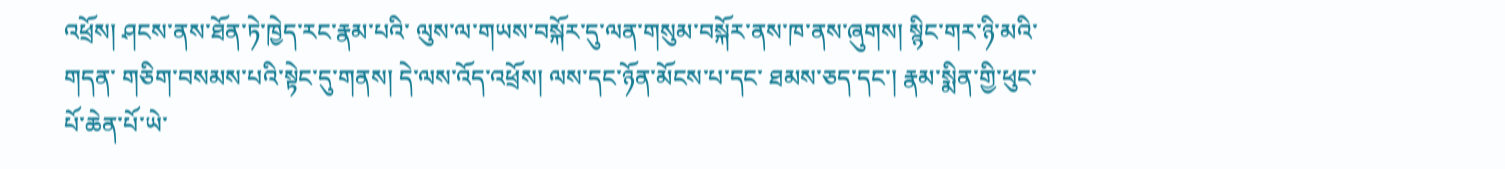འཕྲོས། ཤངས་ནས་ཐོན་ཏེ་ཁྱེད་རང་རྣམ་པའི་ ལུས་ལ་གཡས་བསྐོར་དུ་ལན་གསུམ་བསྐོར་ནས་ཁ་ནས་ཞུགས། སྙིང་གར་ཉི་མའི་གདན་ གཅིག་བསམས་པའི་སྟེང་དུ་གནས། དེ་ལས་འོད་འཕྲོས། ལས་དང་ཉོན་མོངས་པ་དང་ ཐམས་ཅད་དང་། རྣམ་སྨིན་གྱི་ཕུང་པོ་ཆེན་པོ་ཡེ་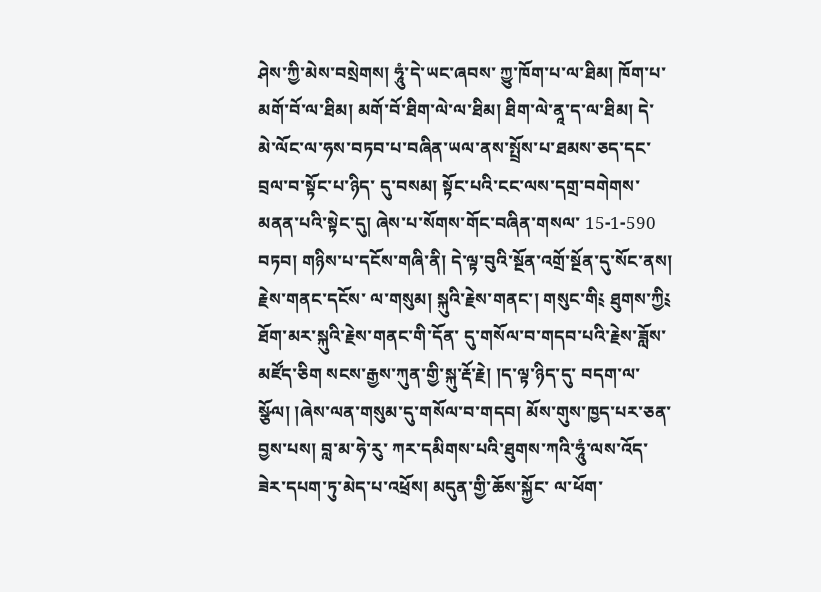ཤེས་ཀྱི་མེས་བསྲེགས། ཧཱུཾ་དེ་ཡང་ཞབས་ ཀྱུ་ཁོག་པ་ལ་ཐིམ། ཁོག་པ་མགོ་བོ་ལ་ཐིམ། མགོ་བོ་ཐིག་ལེ་ལ་ཐིམ། ཐིག་ལེ་ནཱ་ད་ལ་ཐིམ། དེ་མེ་ལོང་ལ་ཧས་བཏབ་པ་བཞིན་ཡལ་ནས་སྤྲོས་པ་ཐམས་ཅད་དང་བྲལ་བ་སྟོང་པ་ཉིད་ དུ་བསམ། སྟོང་པའི་ངང་ལས་དགྲ་བགེགས་མནན་པའི་སྟེང་དུ། ཞེས་པ་སོགས་གོང་བཞིན་གསལ་ 15-1-590 བཏབ། གཉིས་པ་དངོས་གཞི་ནི། དེ་ལྟ་བུའི་སྔོན་འགྲོ་སྔོན་དུ་སོང་ནས། རྗེས་གནང་དངོས་ ལ་གསུམ། སྐུའི་རྗེས་གནང་། གསུང་གི༴ ཐུགས་ཀྱི༴ ཐོག་མར་སྐུའི་རྗེས་གནང་གི་དོན་ དུ་གསོལ་བ་གདབ་པའི་རྗེས་ཟློས་མཛོད་ཅིག སངས་རྒྱས་ཀུན་གྱི་སྐུ་རྡོ་རྗེ། །ད་ལྟ་ཉིད་དུ་ བདག་ལ་སྩོལ། །ཞེས་ལན་གསུམ་དུ་གསོལ་བ་གདབ། མོས་གུས་ཁྱད་པར་ཅན་བྱས་པས། བླ་མ་ཧེ་རུ་ ཀར་དམིགས་པའི་ཐུགས་ཀའི་ཧཱུཾ་ལས་འོད་ཟེར་དཔག་ཏུ་མེད་པ་འཕྲོས། མདུན་གྱི་ཆོས་སྐྱོང་ ལ་ཕོག་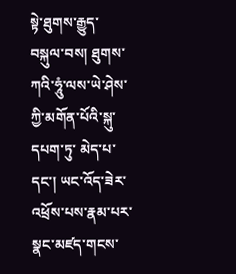སྟེ་ཐུགས་རྒྱུད་བསྐུལ་བས། ཐུགས་ཀའི་ཧཱུཾ་ལས་ཡེ་ཤེས་ཀྱི་མགོན་པོའི་སྐུ་དཔག་ཏུ་ མེད་པ་དང་། ཡང་འོད་ཟེར་འཕྲོས་པས་རྣམ་པར་སྣང་མཛད་གངས་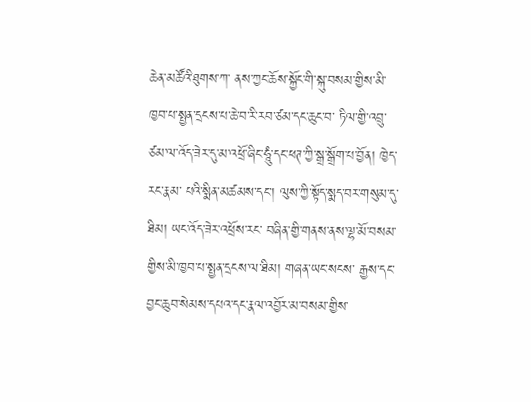ཆེན་མཚོའི་ཐུགས་ཀ་ ནས་ཀྱང་ཆོས་སྐྱོང་གི་སྐུ་བསམ་གྱིས་མི་ཁྱབ་པ་སྤྱན་དྲངས་པ་ཆེ་བ་རི་རབ་ཙམ་དང་ཆུང་བ་ ཏིལ་གྱི་འབྲུ་ཙམ་ལ་འོད་ཟེར་དུ་མ་འཕྲོ་ཞིང་ཧཱུཾ་དང་ཕཊ་ཀྱི་སྒྲ་སྒྲོག་པ་བྱོན། ཁྱེད་རང་རྣམ་ པའི་སྨིན་མཚམས་དང་། ལུས་ཀྱི་སྟོད་སྨད་བར་གསུམ་དུ་ཐིམ། ཡང་འོད་ཟེར་འཕྲོས་རང་ བཞིན་གྱི་གནས་ནས་ལྷ་མོ་བསམ་གྱིས་མི་ཁྱབ་པ་སྤྱན་དྲངས་ལ་ཐིམ། གཞན་ཡང་སངས་ རྒྱས་དང་བྱང་ཆུབ་སེམས་དཔའ་དང་རྣལ་འབྱོར་མ་བསམ་གྱིས་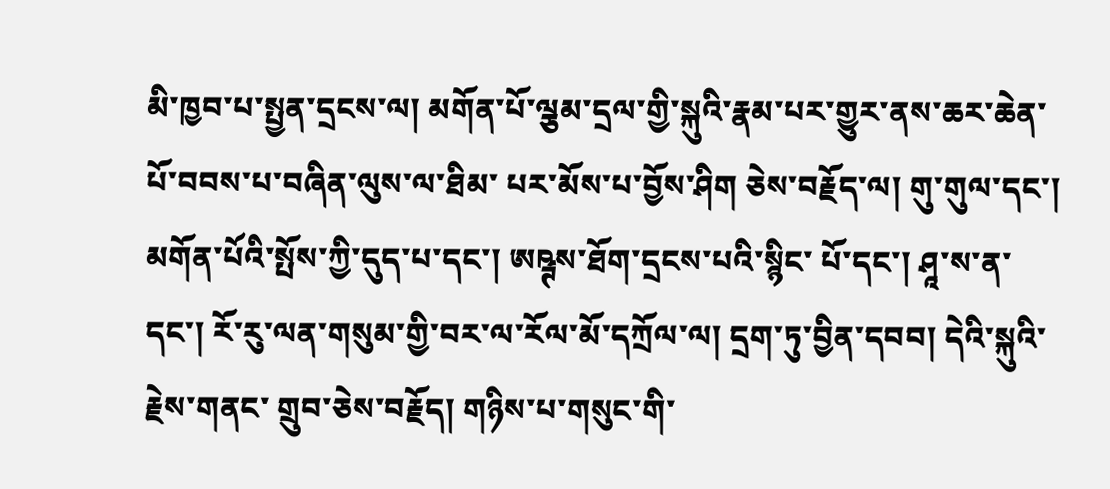མི་ཁྱབ་པ་སྤྱན་དྲངས་ལ། མགོན་པོ་ལྕམ་དྲལ་གྱི་སྐུའི་རྣམ་པར་གྱུར་ནས་ཆར་ཆེན་པོ་བབས་པ་བཞིན་ལུས་ལ་ཐིམ་ པར་མོས་པ་བྱོས་ཤིག ཅེས་བརྗོད་ལ། གུ་གུལ་དང་། མགོན་པོའི་སྤོས་ཀྱི་དུད་པ་དང་། ཨཥྚས་ཐོག་དྲངས་པའི་སྙིང་ པོ་དང་། ཤཱ་ས་ན་དང་། རོ་རུ་ལན་གསུམ་གྱི་བར་ལ་རོལ་མོ་དཀྲོལ་ལ། དྲག་ཏུ་བྱིན་དབབ། དེའི་སྐུའི་རྗེས་གནང་ གྲུབ་ཅེས་བརྗོད། གཉིས་པ་གསུང་གི་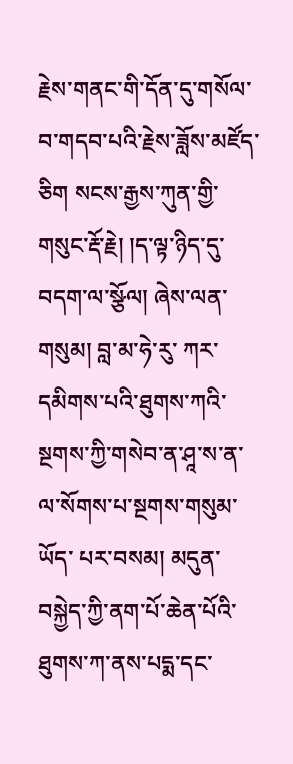རྗེས་གནང་གི་དོན་དུ་གསོལ་བ་གདབ་པའི་རྗེས་ཟློས་མཛོད་ཅིག སངས་རྒྱས་ཀུན་གྱི་གསུང་རྡོ་རྗེ། །ད་ལྟ་ཉིད་དུ་བདག་ལ་སྩོལ། ཞེས་ལན་གསུམ། བླ་མ་ཧེ་རུ་ ཀར་དམིགས་པའི་ཐུགས་ཀའི་སྔགས་ཀྱི་གསེབ་ན་ཤཱ་ས་ན་ལ་སོགས་པ་སྔགས་གསུམ་ཡོད་ པར་བསམ། མདུན་བསྐྱེད་ཀྱི་ནག་པོ་ཆེན་པོའི་ཐུགས་ཀ་ནས་པདྨ་དང་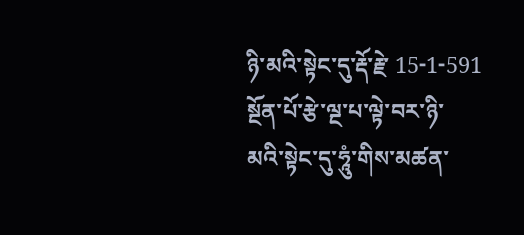ཉི་མའི་སྟེང་དུ་རྡོ་རྗེ་ 15-1-591 སྔོན་པོ་རྩེ་ལྔ་པ་ལྟེ་བར་ཉི་མའི་སྟེང་དུ་ཧཱུཾ་གིས་མཚན་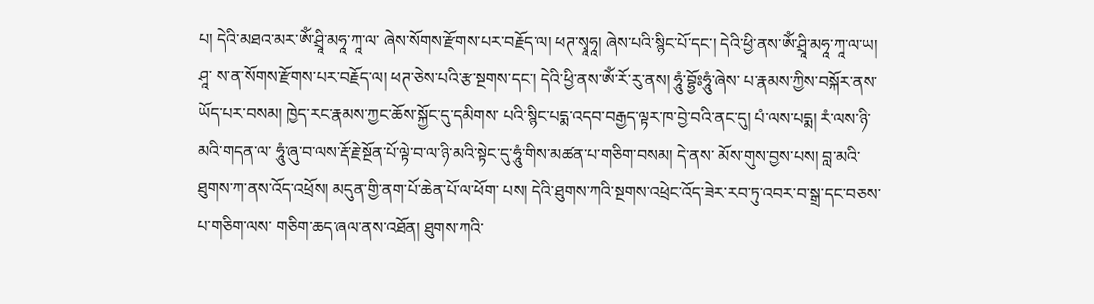པ། དེའི་མཐའ་མར་ༀ་ཤྲཱི་མཧཱ་ཀཱ་ལ་ ཞེས་སོགས་རྫོགས་པར་བརྗོད་ལ། ཕཊ་སྭཱཧཱ། ཞེས་པའི་སྙིང་པོ་དང་། དེའི་ཕྱི་ནས་ༀ་ཤྲཱི་མཧཱ་ཀཱ་ལ་ཡ། ཤཱ་ ས་ན་སོགས་རྫོགས་པར་བརྗོད་ལ། ཕཊ་ཅེས་པའི་རྩ་སྔགས་དང་། དེའི་ཕྱི་ནས་ༀ་རོ་རུ་ནས། ཧཱུཾ་བྷྱོཿཧཱུཾ་ཞེས་ པ་རྣམས་ཀྱིས་བསྐོར་ནས་ཡོད་པར་བསམ། ཁྱེད་རང་རྣམས་ཀྱང་ཆོས་སྐྱོང་དུ་དམིགས་ པའི་སྙིང་པདྨ་འདབ་བརྒྱད་ལྟར་ཁ་བྱེ་བའི་ནང་དུ། པཾ་ལས་པདྨ། རཾ་ལས་ཉི་མའི་གདན་ལ་ ཧཱུཾ་ཞུ་བ་ལས་རྡོ་རྗེ་སྔོན་པོ་ལྟེ་བ་ལ་ཉི་མའི་སྟེང་དུ་ཧཱུཾ་གིས་མཚན་པ་གཅིག་བསམ། དེ་ནས་ མོས་གུས་བྱས་པས། བླ་མའི་ཐུགས་ཀ་ནས་འོད་འཕྲོས། མདུན་གྱི་ནག་པོ་ཆེན་པོ་ལ་ཕོག་ པས། དེའི་ཐུགས་ཀའི་སྔགས་འཕྲེང་འོད་ཟེར་རབ་ཏུ་འབར་བ་སྒྲ་དང་བཅས་པ་གཅིག་ལས་ གཅིག་ཆད་ཞལ་ནས་འཐོན། ཐུགས་ཀའི་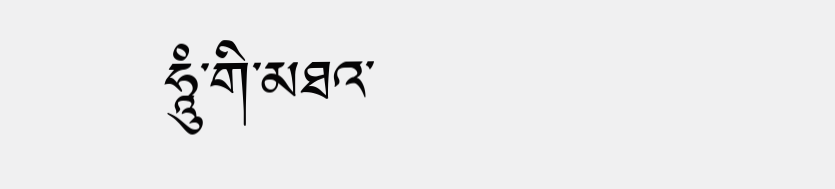ཧཱུཾ་གི་མཐའ་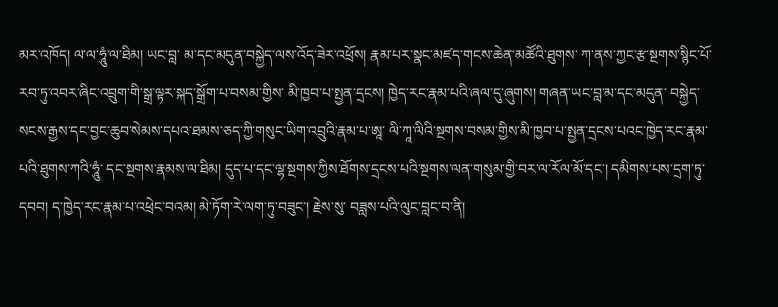མར་འཁོད། ལ་ལ་ཧཱུཾ་ལ་ཐིམ། ཡང་བླ་ མ་དང་མདུན་བསྐྱེད་ལས་འོད་ཟེར་འཕྲོས། རྣམ་པར་སྣང་མཛད་གངས་ཆེན་མཚོའི་ཐུགས་ ཀ་ནས་ཀྱང་རྩ་སྔགས་སྙིང་པོ་རབ་ཏུ་འབར་ཞིང་འབྲུག་གི་སྒྲ་ལྟར་སྐད་སྒྲོག་པ་བསམ་གྱིས་ མི་ཁྱབ་པ་སྤྱན་དྲངས། ཁྱེད་རང་རྣམ་པའི་ཞལ་དུ་ཞུགས། གཞན་ཡང་བླ་མ་དང་མདུན་ བསྐྱེད་སངས་རྒྱས་དང་བྱང་ཆུབ་སེམས་དཔའ་ཐམས་ཅད་ཀྱི་གསུང་ཡིག་འབྲུའི་རྣམ་པ་ཨཱ་ ལི་ཀཱ་ལིའི་སྔགས་བསམ་གྱིས་མི་ཁྱབ་པ་སྤྱན་དྲངས་པའང་ཁྱེད་རང་རྣམ་པའི་ཐུགས་ཀའི་ཧཱུཾ་ དང་སྔགས་རྣམས་ལ་ཐིམ། དུད་པ་དང་ལྷ་སྔགས་ཀྱིས་ཐོགས་དྲངས་པའི་སྔགས་ལན་གསུམ་གྱི་བར་ལ་རོལ་མོ་དང་། དམིགས་པས་དྲག་ཏུ་དབབ། ད་ཁྱེད་རང་རྣམ་པ་འཕྲེང་བའམ། མེ་ཏོག་རེ་ལག་ཏུ་བཟུང་། རྗེས་སུ་ བཟླས་པའི་ལུང་བླང་བ་ནི།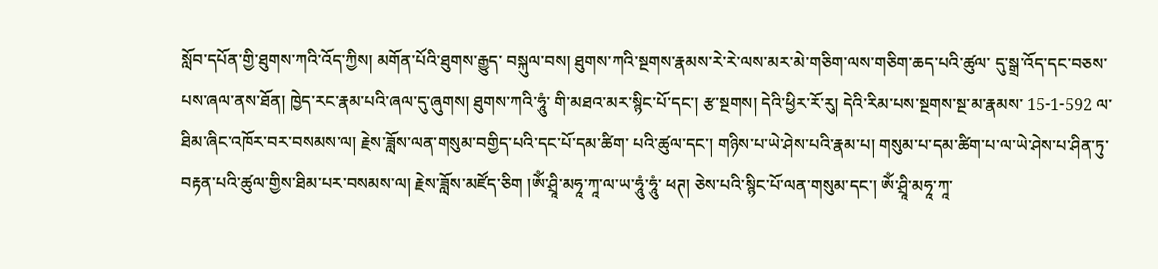སློབ་དཔོན་གྱི་ཐུགས་ཀའི་འོད་ཀྱིས། མགོན་པོའི་ཐུགས་རྒྱུད་ བསྐུལ་བས། ཐུགས་ཀའི་སྔགས་རྣམས་རེ་རེ་ལས་མར་མེ་གཅིག་ལས་གཅིག་ཆད་པའི་ཚུལ་ དུ་སྒྲ་འོད་དང་བཅས་པས་ཞལ་ནས་ཐོན། ཁྱེད་རང་རྣམ་པའི་ཞལ་དུ་ཞུགས། ཐུགས་ཀའི་ཧཱུཾ་ གི་མཐའ་མར་སྙིང་པོ་དང་། རྩ་སྔགས། དེའི་ཕྱིར་རོ་རུ། དེའི་རིམ་པས་སྔགས་སྔ་མ་རྣམས་ 15-1-592 ལ་ཐིམ་ཞིང་འཁོར་བར་བསམས་ལ། རྗེས་ཟློས་ལན་གསུམ་བགྱིད་པའི་དང་པོ་དམ་ཚིག་ པའི་ཚུལ་དང་། གཉིས་པ་ཡེ་ཤེས་པའི་རྣམ་པ། གསུམ་པ་དམ་ཚིག་པ་ལ་ཡེ་ཤེས་པ་ཤིན་ཏུ་ བརྟན་པའི་ཚུལ་གྱིས་ཐིམ་པར་བསམས་ལ། རྗེས་ཟློས་མཛོད་ཅིག །ༀ་ཤྲཱི་མཧཱ་ཀཱ་ལ་ཡ་ཧཱུཾ་ཧཱུཾ་ ཕཊ། ཅེས་པའི་སྙིང་པོ་ལན་གསུམ་དང་། ༀ་ཤྲཱི་མཧཱ་ཀཱ་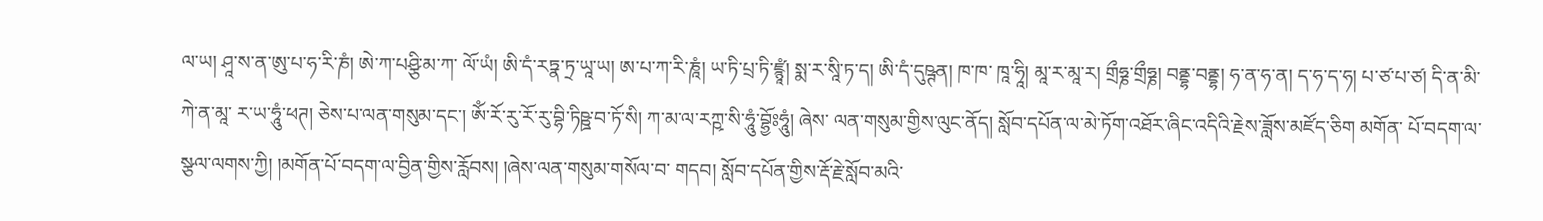ལ་ཡ། ཤཱ་ས་ན་ཨུ་པ་ཧ་རི་ཎཾ། ཨེ་ཀ་པཤྩི་མ་ཀ་ ལོ་ཡཾ། ཨི་དཾ་རཏྣ་ཏྲ་ཡཱ་ཡ། ཨ་པ་ཀ་རི་ཎཱཾ། ཡ་ཏི་པྲ་ཏི་ཛྙཱཾ། སྨ་ར་སཱི་ཏ་ད། ཨི་དཾ་དུཥྚན། ཁ་ཁ་ ཁཱ་ཧཱི། མཱ་ར་མཱ་ར། གྲྀཧྞ་གྲྀཧྞ། བནྡྷ་བནྡྷ། ཧ་ན་ཧ་ན། ད་ཧ་ད་ཧ། པ་ཙ་པ་ཙ། དི་ན་མི་ཀེ་ན་མཱ་ ར་ཡ་ཧཱུཾ་ཕཊ། ཅེས་པ་ལན་གསུམ་དང་། ༀ་རོ་རུ་རོ་རུ་བྷི་ཏིཥྛ་བ་ཏོ་སི། ཀ་མ་ལ་རཀྵ་སི་ཧཱུཾ་བྷྱོཿཧཱུཾ། ཞེས་ ལན་གསུམ་གྱིས་ལུང་ནོད། སློབ་དཔོན་ལ་མེ་ཏོག་འཐོར་ཞིང་འདིའི་རྗེས་ཟློས་མཛོད་ཅིག མགོན་ པོ་བདག་ལ་སྩལ་ལགས་ཀྱི། །མགོན་པོ་བདག་ལ་བྱིན་གྱིས་རློབས། །ཞེས་ལན་གསུམ་གསོལ་བ་ གདབ། སློབ་དཔོན་གྱིས་རྡོ་རྗེ་སློབ་མའི་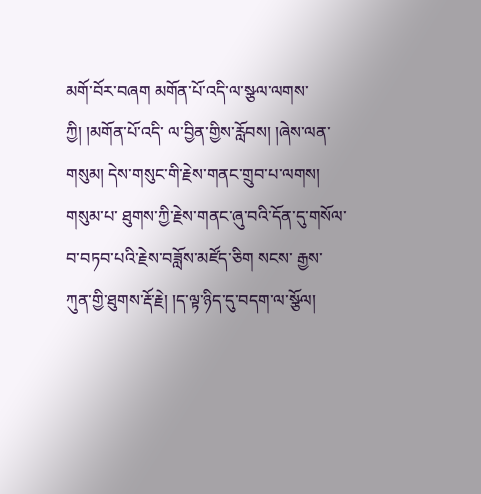མགོ་བོར་བཞག མགོན་པོ་འདི་ལ་སྩལ་ལགས་ཀྱི། །མགོན་པོ་འདི་ ལ་བྱིན་གྱིས་རློབས། །ཞེས་ལན་གསུམ། དེས་གསུང་གི་རྗེས་གནང་གྲུབ་པ་ལགས། གསུམ་པ་ ཐུགས་ཀྱི་རྗེས་གནང་ཞུ་བའི་དོན་དུ་གསོལ་བ་བཏབ་པའི་རྗེས་བཟློས་མཛོད་ཅིག སངས་ རྒྱས་ཀུན་གྱི་ཐུགས་རྡོ་རྗེ། །ད་ལྟ་ཉིད་དུ་བདག་ལ་སྩོལ།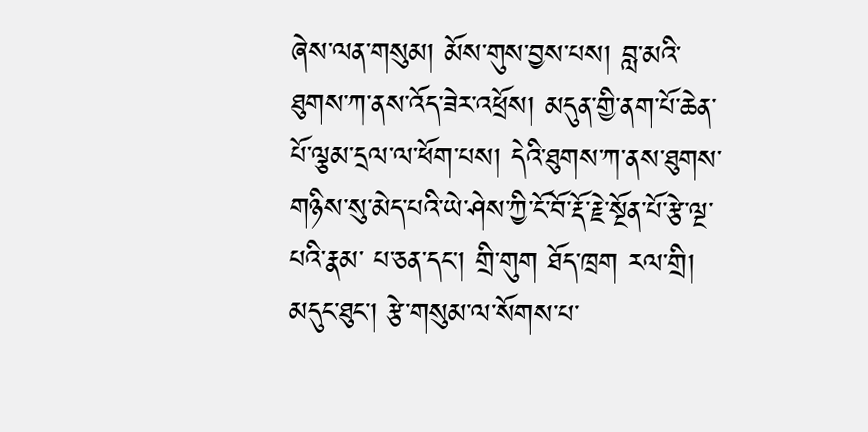ཞེས་ལན་གསུམ། མོས་གུས་བྱས་པས། བླ་མའི་ཐུགས་ཀ་ནས་འོད་ཟེར་འཕྲོས། མདུན་གྱི་ནག་པོ་ཆེན་པོ་ལྕམ་དྲལ་ལ་ཕོག་པས། དེའི་ཐུགས་ཀ་ནས་ཐུགས་གཉིས་སུ་མེད་པའི་ཡེ་ཤེས་ཀྱི་ངོ་བོ་རྡོ་རྗེ་སྔོན་པོ་རྩེ་ལྔ་པའི་རྣམ་ པ་ཅན་དང་། གྲི་གུག ཐོད་ཁྲག རལ་གྲི། མདུང་ཐུང་། རྩེ་གསུམ་ལ་སོགས་པ་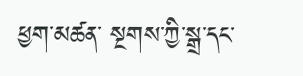ཕྱག་མཚན་ སྔགས་ཀྱི་སྒྲ་དང་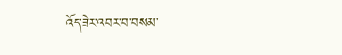འོད་ཟེར་འབར་བ་བསམ་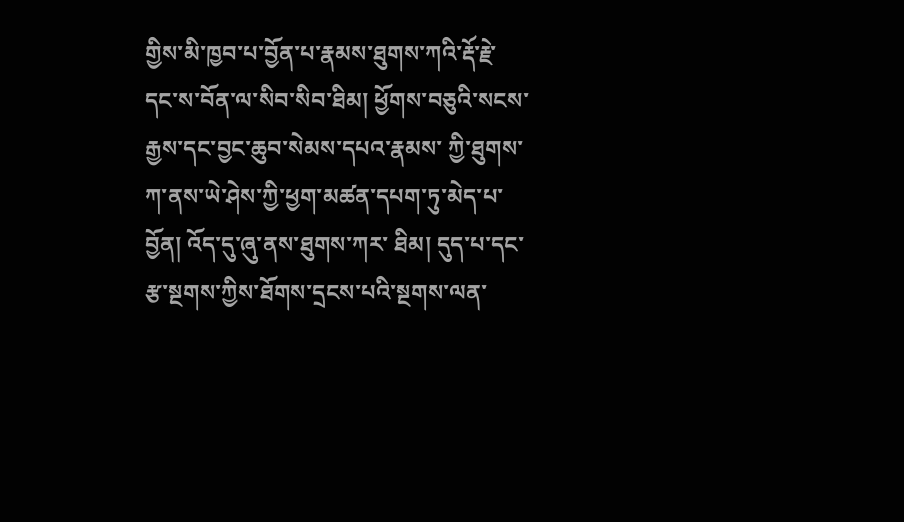གྱིས་མི་ཁྱབ་པ་བྱོན་པ་རྣམས་ཐུགས་ཀའི་རྡོ་རྗེ་ དང་ས་བོན་ལ་སིབ་སིབ་ཐིམ། ཕྱོགས་བཅུའི་སངས་རྒྱས་དང་བྱང་ཆུབ་སེམས་དཔའ་རྣམས་ ཀྱི་ཐུགས་ཀ་ནས་ཡེ་ཤེས་ཀྱི་ཕྱག་མཚན་དཔག་ཏུ་མེད་པ་བྱོན། འོད་དུ་ཞུ་ནས་ཐུགས་ཀར་ ཐིམ། དུད་པ་དང་རྩ་སྔགས་ཀྱིས་ཐོགས་དྲངས་པའི་སྔགས་ལན་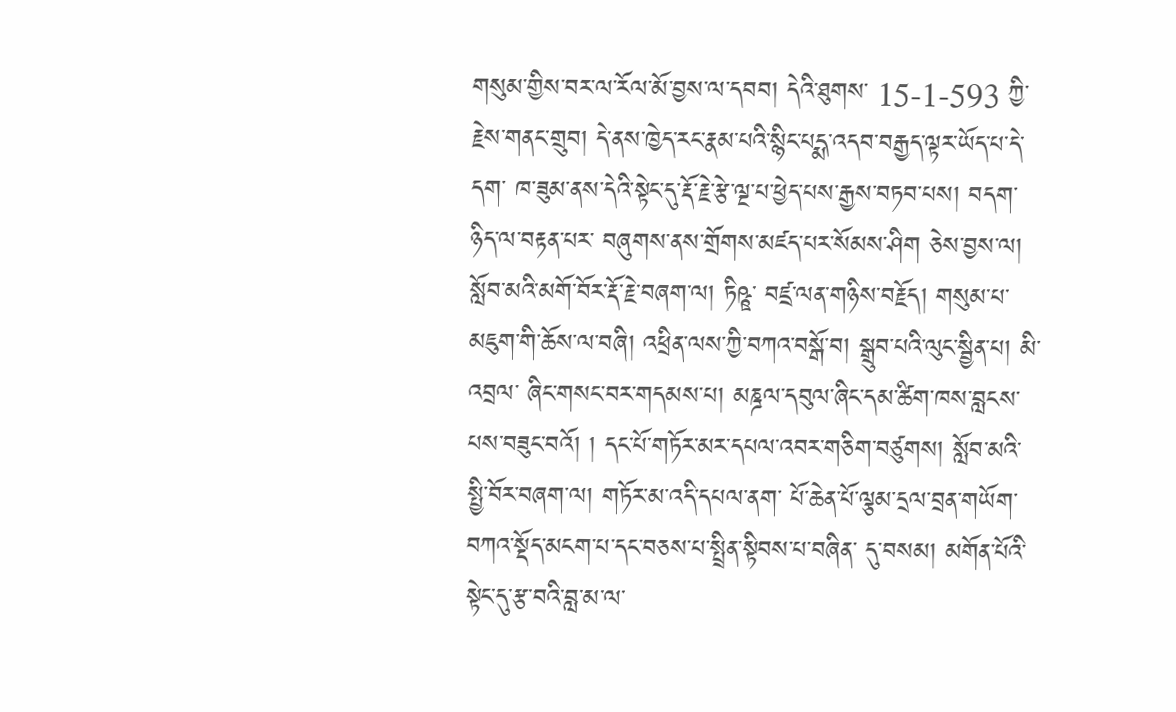གསུམ་གྱིས་བར་ལ་རོལ་མོ་བྱས་ལ་དབབ། དེའི་ཐུགས་ 15-1-593 ཀྱི་རྗེས་གནང་གྲུབ། དེ་ནས་ཁྱེད་རང་རྣམ་པའི་སྙིང་པདྨ་འདབ་བརྒྱད་ལྟར་ཡོད་པ་དེ་དག་ ཁ་ཟུམ་ནས་དེའི་སྟེང་དུ་རྡོ་རྗེ་རྩེ་ལྔ་པ་ཕྱེད་པས་རྒྱས་བཏབ་པས། བདག་ཉིད་ལ་བརྟན་པར་ བཞུགས་ནས་གྲོགས་མཛད་པར་སོམས་ཤིག ཅེས་བྱས་ལ། སློབ་མའི་མགོ་བོར་རྡོ་རྗེ་བཞག་ལ། ཏིཥྛ་ བཛྲ་ལན་གཉིས་བརྗོད། གསུམ་པ་མཇུག་གི་ཆོས་ལ་བཞི། འཕྲིན་ལས་ཀྱི་བཀའ་བསྒོ་བ། སྒྲུབ་པའི་ལུང་སྦྱིན་པ། མི་འབྲལ་ ཞིང་གསང་བར་གདམས་པ། མཎྜལ་དབུལ་ཞིང་དམ་ཚིག་ཁས་བླངས་པས་བཟུང་བའོ། ། དང་པོ་གཏོར་མར་དཔལ་འབར་གཅིག་བཙུགས། སློབ་མའི་སྤྱི་བོར་བཞག་ལ། གཏོར་མ་འདི་དཔལ་ནག་ པོ་ཆེན་པོ་ལྕམ་དྲལ་བྲན་གཡོག་བཀའ་སྡོད་མངག་པ་དང་བཅས་པ་སྤྲིན་སྟིབས་པ་བཞིན་ དུ་བསམ། མགོན་པོའི་སྟེང་དུ་རྩ་བའི་བླ་མ་ལ་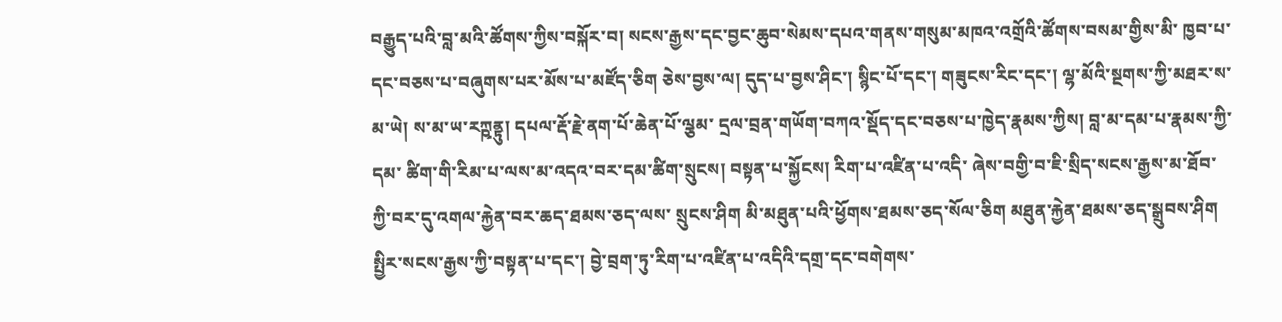བརྒྱུད་པའི་བླ་མའི་ཚོགས་ཀྱིས་བསྐོར་བ། སངས་རྒྱས་དང་བྱང་ཆུབ་སེམས་དཔའ་གནས་གསུམ་མཁའ་འགྲོའི་ཚོགས་བསམ་གྱིས་མི་ ཁྱབ་པ་དང་བཅས་པ་བཞུགས་པར་མོས་པ་མཛོད་ཅིག ཅེས་བྱས་ལ། དུད་པ་བྱས་ཤིང་། སྙིང་པོ་དང་། གཟུངས་རིང་དང་། ལྷ་མོའི་སྔགས་ཀྱི་མཐར་ས་མ་ཡེ། ས་མ་ཡ་རཀྵནྟུ། དཔལ་རྡོ་རྗེ་ནག་པོ་ཆེན་པོ་ལྕམ་ དྲལ་བྲན་གཡོག་བཀའ་སྡོད་དང་བཅས་པ་ཁྱེད་རྣམས་ཀྱིས། བླ་མ་དམ་པ་རྣམས་ཀྱི་དམ་ ཚིག་གི་རིམ་པ་ལས་མ་འདའ་བར་དམ་ཚིག་སྲུངས། བསྟན་པ་སྐྱོངས། རིག་པ་འཛིན་པ་འདི་ ཞེས་བགྱི་བ་ཇི་སྲིད་སངས་རྒྱས་མ་ཐོབ་ཀྱི་བར་དུ་འགལ་རྐྱེན་བར་ཆད་ཐམས་ཅད་ལས་ སྲུངས་ཤིག མི་མཐུན་པའི་ཕྱོགས་ཐམས་ཅད་སོལ་ཅིག མཐུན་རྐྱེན་ཐམས་ཅད་སྒྲུབས་ཤིག སྤྱིར་སངས་རྒྱས་ཀྱི་བསྟན་པ་དང་། བྱེ་བྲག་ཏུ་རིག་པ་འཛིན་པ་འདིའི་དགྲ་དང་བགེགས་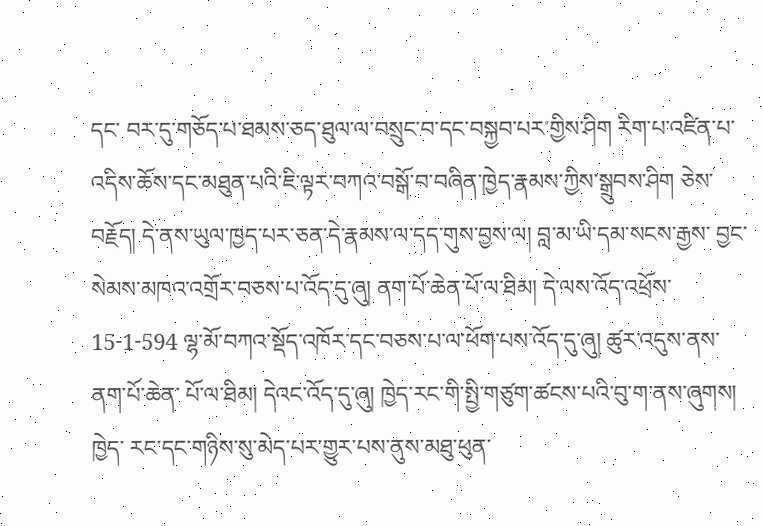དང་ བར་དུ་གཅོད་པ་ཐམས་ཅད་ཐུལ་ལ་བསྲུང་བ་དང་བསྐྱབ་པར་གྱིས་ཤིག རིག་པ་འཛིན་པ་ འདིས་ཆོས་དང་མཐུན་པའི་ཇི་ལྟར་བཀའ་བསྒོ་བ་བཞིན་ཁྱེད་རྣམས་ཀྱིས་སྒྲུབས་ཤིག ཅེས་ བརྗོད། དེ་ནས་ཡུལ་ཁྱད་པར་ཅན་དེ་རྣམས་ལ་དད་གུས་བྱས་ལ། བླ་མ་ཡི་དམ་སངས་རྒྱས་ བྱང་སེམས་མཁའ་འགྲོར་བཅས་པ་འོད་དུ་ཞུ། ནག་པོ་ཆེན་པོ་ལ་ཐིམ། དེ་ལས་འོད་འཕྲོས་ 15-1-594 ལྷ་མོ་བཀའ་སྡོད་འཁོར་དང་བཅས་པ་ལ་ཕོག་པས་འོད་དུ་ཞུ། ཚུར་འདུས་ནས་ནག་པོ་ཆེན་ པོ་ལ་ཐིམ། དེའང་འོད་དུ་ཞུ། ཁྱེད་རང་གི་སྤྱི་གཙུག་ཚངས་པའི་བུ་ག་ནས་ཞུགས། ཁྱེད་ རང་དང་གཉིས་སུ་མེད་པར་གྱུར་པས་ནུས་མཐུ་ཕུན་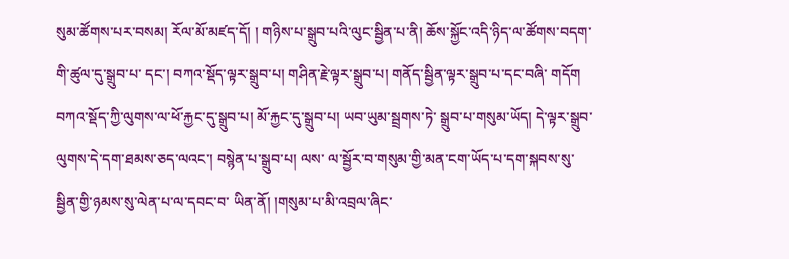སུམ་ཚོགས་པར་བསམ། རོལ་མོ་མཛད་དོ། ། གཉིས་པ་སྒྲུབ་པའི་ལུང་སྦྱིན་པ་ནི། ཆོས་སྐྱོང་འདི་ཉིད་ལ་ཚོགས་བདག་གི་ཚུལ་དུ་སྒྲུབ་པ་ དང་། བཀའ་སྡོད་ལྟར་སྒྲུབ་པ། གཤིན་རྗེ་ལྟར་སྒྲུབ་པ། གནོད་སྦྱིན་ལྟར་སྒྲུབ་པ་དང་བཞི་ གདོག བཀའ་སྡོད་ཀྱི་ལུགས་ལ་ཕོ་རྐྱང་དུ་སྒྲུབ་པ། མོ་རྐྱང་དུ་སྒྲུབ་པ། ཡབ་ཡུམ་སྦྲགས་ཏེ་ སྒྲུབ་པ་གསུམ་ཡོད། དེ་ལྟར་སྒྲུབ་ལུགས་དེ་དག་ཐམས་ཅད་ལའང་། བསྙེན་པ་སྒྲུབ་པ། ལས་ ལ་སྦྱོར་བ་གསུམ་གྱི་མན་ངག་ཡོད་པ་དག་སྐབས་སུ་སྦྱིན་གྱི་ཉམས་སུ་ལེན་པ་ལ་དབང་བ་ ཡིན་ནོ། །གསུམ་པ་མི་འབྲལ་ཞིང་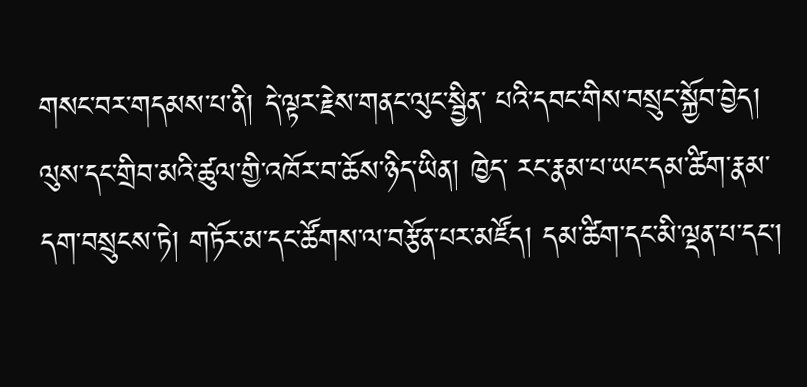གསང་བར་གདམས་པ་ནི། དེ་ལྟར་རྗེས་གནང་ལུང་སྦྱིན་ པའི་དབང་གིས་བསྲུང་སྐྱོབ་བྱེད། ལུས་དང་གྲིབ་མའི་ཚུལ་གྱི་འཁོར་བ་ཆོས་ཉིད་ཡིན། ཁྱེད་ རང་རྣམ་པ་ཡང་དམ་ཚིག་རྣམ་དག་བསྲུངས་ཏེ། གཏོར་མ་དང་ཚོགས་ལ་བརྩོན་པར་མཛོད། དམ་ཚིག་དང་མི་ལྡན་པ་དང་།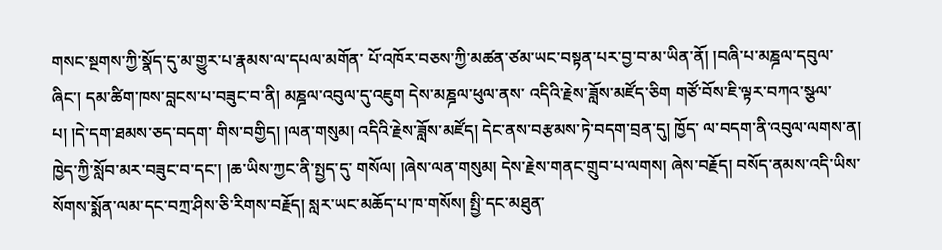གསང་སྔགས་ཀྱི་སྣོད་དུ་མ་གྱུར་པ་རྣམས་ལ་དཔལ་མགོན་ པོ་འཁོར་བཅས་ཀྱི་མཚན་ཙམ་ཡང་བསྟན་པར་བྱ་བ་མ་ཡིན་ནོ། །བཞི་པ་མཎྜལ་དབུལ་ ཞིང་། དམ་ཚིག་ཁས་བླངས་པ་བཟུང་བ་ནི། མཎྜལ་འབུལ་དུ་འཇུག དེས་མཎྜལ་ཕུལ་ནས་ འདིའི་རྗེས་ཟློས་མཛོད་ཅིག གཙོ་བོས་ཇི་ལྟར་བཀའ་སྩལ་པ། །དེ་དག་ཐམས་ཅད་བདག་ གིས་བགྱིད། །ལན་གསུམ། འདིའི་རྗེས་ཟློས་མཛོད། དེང་ནས་བརྩམས་ཏེ་བདག་བྲན་དུ། ཁྱོད་ ལ་བདག་ནི་འབུལ་ལགས་ན། ཁྱེད་ཀྱི་སློབ་མར་བཟུང་བ་དང་། །ཆ་ཡིས་ཀྱང་ནི་སྤྱད་དུ་ གསོལ། །ཞེས་ལན་གསུམ། དེས་རྗེས་གནང་གྲུབ་པ་ལགས། ཞེས་བརྗོད། བསོད་ནམས་འདི་ཡིས་ སོགས་སྨོན་ལམ་དང་བཀྲ་ཤིས་ཅི་རིགས་བརྗོད། སླར་ཡང་མཆོད་པ་ཁ་གསོས། སྤྱི་དང་མཐུན་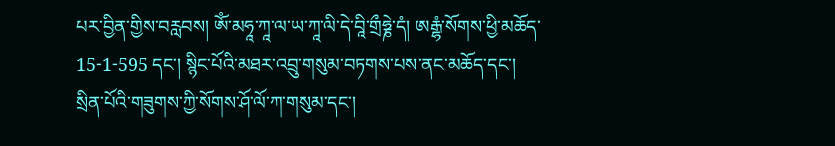པར་བྱིན་གྱིས་བརླབས། ༀ་མཧཱ་ཀཱ་ལ་ཡ་ཀཱ་ལི་དེ་བཱི་གྲྀཧྞེ་དཾ། ཨརྒྷཾ་སོགས་ཕྱི་མཆོད་ 15-1-595 དང་། སྙིང་པོའི་མཐར་འབྲུ་གསུམ་བཏགས་པས་ནང་མཆོད་དང་། སྲིན་པོའི་གཟུགས་ཀྱི་སོགས་ཤོ་ལོ་ཀ་གསུམ་དང་།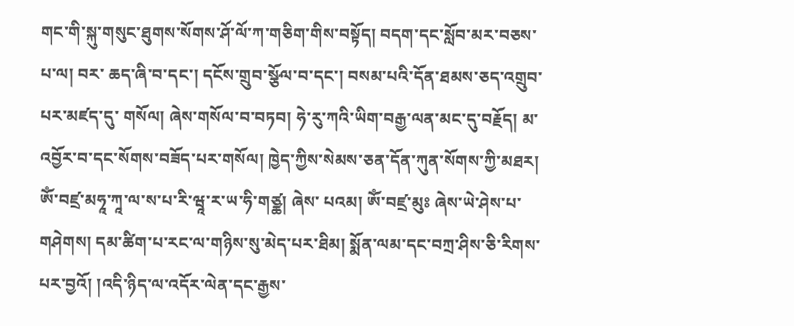གང་གི་སྐུ་གསུང་ཐུགས་སོགས་ཤོ་ལོ་ཀ་གཅིག་གིས་བསྟོད། བདག་དང་སློབ་མར་བཅས་པ་ལ། བར་ ཆད་ཞི་བ་དང་། དངོས་གྲུབ་སྩོལ་བ་དང་། བསམ་པའི་དོན་ཐམས་ཅད་འགྲུབ་པར་མཛད་དུ་ གསོལ། ཞེས་གསོལ་བ་བཏབ། ཧེ་རུ་ཀའི་ཡིག་བརྒྱ་ལན་མང་དུ་བརྗོད། མ་འབྱོར་བ་དང་སོགས་བཟོད་པར་གསོལ། ཁྱེད་ཀྱིས་སེམས་ཅན་དོན་ཀུན་སོགས་ཀྱི་མཐར། ༀ་བཛྲ་མཧཱ་ཀཱ་ལ་ས་པ་རི་ཝཱ་ར་ཡ་ཧི་གཙྪ། ཞེས་ པའམ། ༀ་བཛྲ་མུཿ ཞེས་ཡེ་ཤེས་པ་གཤེགས། དམ་ཚིག་པ་རང་ལ་གཉིས་སུ་མེད་པར་ཐིམ། སྨོན་ལམ་དང་བཀྲ་ཤིས་ཅི་རིགས་པར་བྱའོ། །འདི་ཉིད་ལ་འདོར་ལེན་དང་རྒྱས་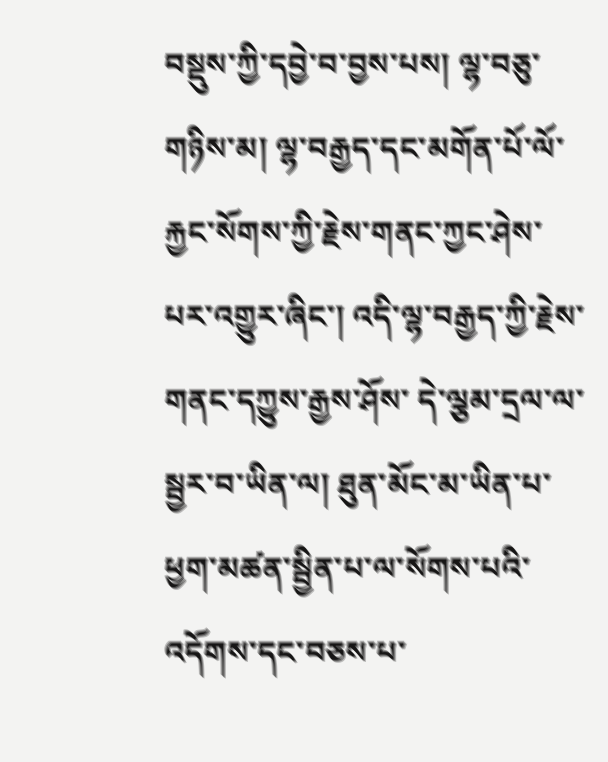བསྡུས་ཀྱི་དབྱེ་བ་བྱས་པས། ལྷ་བཅུ་གཉིས་མ། ལྷ་བརྒྱད་དང་མགོན་པོ་ལོ་རྐྱང་སོགས་ཀྱི་རྗེས་གནང་ཀྱང་ཤེས་པར་འགྱུར་ཞིང་། འདི་ལྷ་བརྒྱད་ཀྱི་རྗེས་གནང་དཀྱུས་རྒྱས་ཤོས་ དེ་ལྕམ་དྲལ་ལ་སྦྱར་བ་ཡིན་ལ། ཐུན་མོང་མ་ཡིན་པ་ཕྱག་མཚན་སྦྱིན་པ་ལ་སོགས་པའི་འདོགས་དང་བཅས་པ་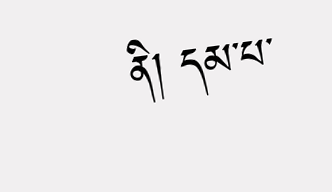ནི། དམ་པ་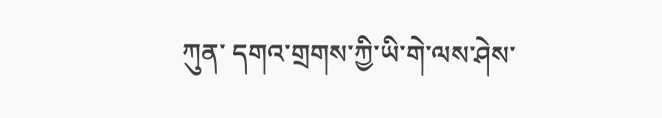ཀུན་ དགའ་གྲགས་ཀྱི་ཡི་གེ་ལས་ཤེས་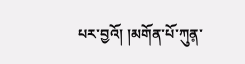པར་བྱའོ། །མགོན་པོ་ཀུན༷་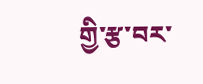གྱི་རྩ་བར་